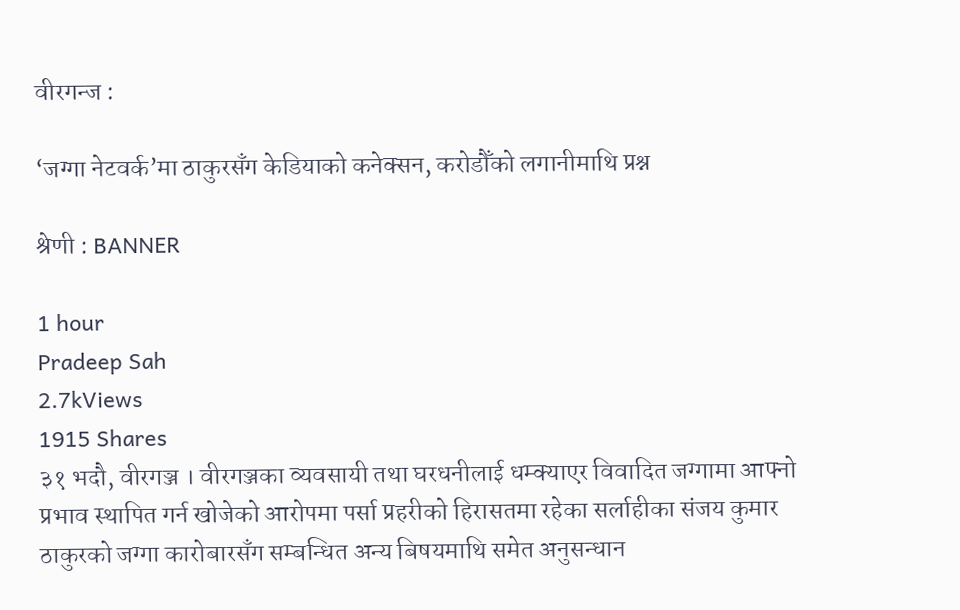वीरगन्ज :

‘जग्गा नेटवर्क’मा ठाकुरसँग केडियाको कनेक्सन, करोडौँको लगानीमाथि प्रश्न

श्रेणी : BANNER

1 hour
Pradeep Sah
2.7kViews
1915 Shares
३१ भदौ, वीरगञ्ज । वीरगञ्जका व्यवसायी तथा घरधनीलाई धम्क्याएर विवादित जग्गामा आफ्नो प्रभाव स्थापित गर्न खोजेको आरोपमा पर्सा प्रहरीको हिरासतमा रहेका सर्लाहीका संजय कुमार ठाकुरको जग्गा कारोबारसँग सम्बन्धित अन्य बिषयमाथि समेत अनुसन्धान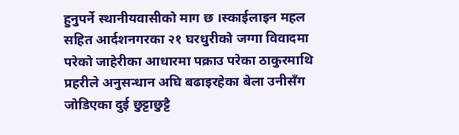हुनुपर्ने स्थानीयवासीको माग छ ।स्काईलाइन महल सहित आर्दशनगरका २१ घरधुरीको जग्गा विवादमा परेको जाहेरीका आधारमा पक्राउ परेका ठाकुरमाथि प्रहरीले अनुसन्धान अघि बढाइरहेका बेला उनीसँग जोडिएका दुई छुट्टाछुट्टै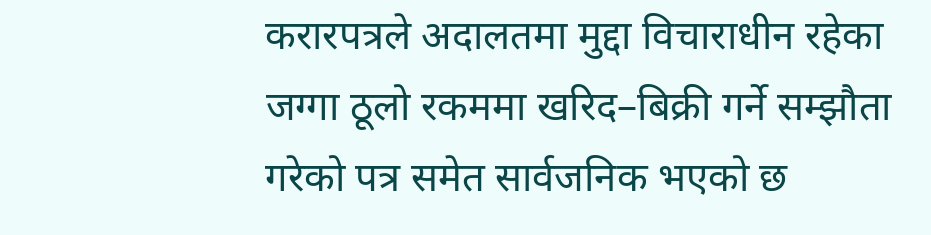करारपत्रले अदालतमा मुद्दा विचाराधीन रहेका जग्गा ठूलो रकममा खरिद–बिक्री गर्ने सम्झौता गरेको पत्र समेत सार्वजनिक भएको छ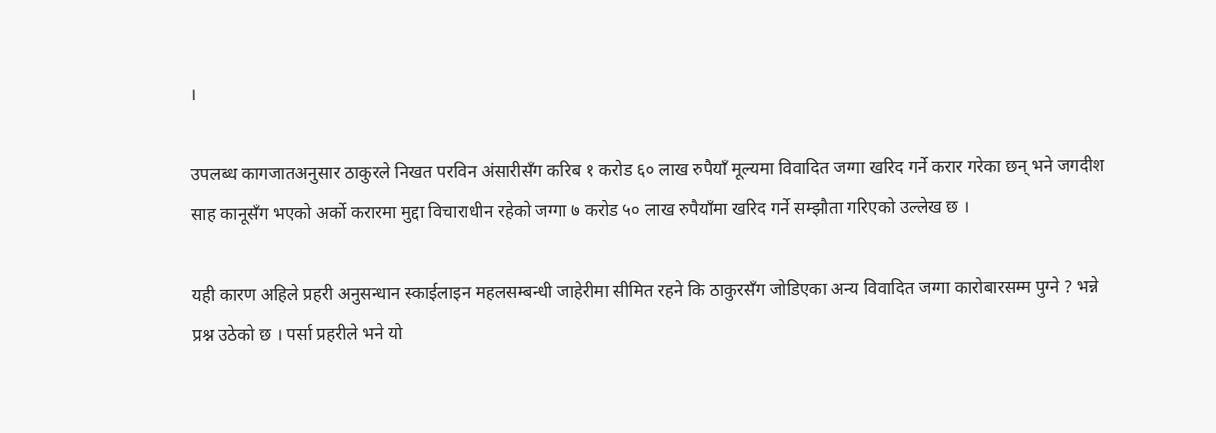।

उपलब्ध कागजातअनुसार ठाकुरले निखत परविन अंसारीसँग करिब १ करोड ६० लाख रुपैयाँ मूल्यमा विवादित जग्गा खरिद गर्ने करार गरेका छन् भने जगदीश साह कानूसँग भएको अर्को करारमा मुद्दा विचाराधीन रहेको जग्गा ७ करोड ५० लाख रुपैयाँमा खरिद गर्ने सम्झौता गरिएको उल्लेख छ ।

यही कारण अहिले प्रहरी अनुसन्धान स्काईलाइन महलसम्बन्धी जाहेरीमा सीमित रहने कि ठाकुरसँग जोडिएका अन्य विवादित जग्गा कारोबारसम्म पुग्ने ? भन्ने प्रश्न उठेको छ । पर्सा प्रहरीले भने यो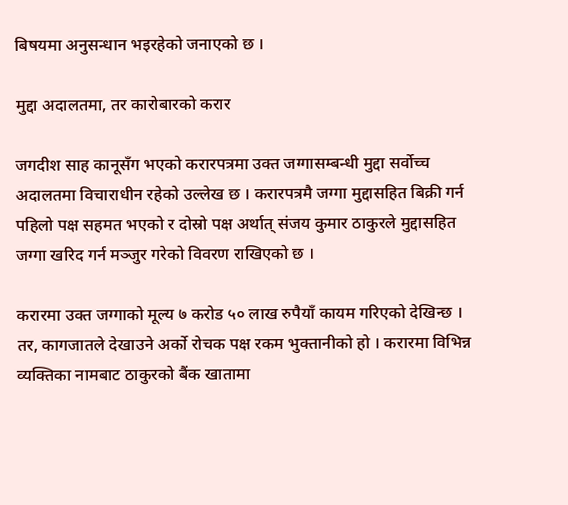बिषयमा अनुसन्धान भइरहेको जनाएको छ ।

मुद्दा अदालतमा, तर कारोबारको करार

जगदीश साह कानूसँग भएको करारपत्रमा उक्त जग्गासम्बन्धी मुद्दा सर्वोच्च अदालतमा विचाराधीन रहेको उल्लेख छ । करारपत्रमै जग्गा मुद्दासहित बिक्री गर्न पहिलो पक्ष सहमत भएको र दोस्रो पक्ष अर्थात् संजय कुमार ठाकुरले मुद्दासहित जग्गा खरिद गर्न मञ्जुर गरेको विवरण राखिएको छ ।

करारमा उक्त जग्गाको मूल्य ७ करोड ५० लाख रुपैयाँ कायम गरिएको देखिन्छ । तर, कागजातले देखाउने अर्को रोचक पक्ष रकम भुक्तानीको हो । करारमा विभिन्न व्यक्तिका नामबाट ठाकुरको बैंक खातामा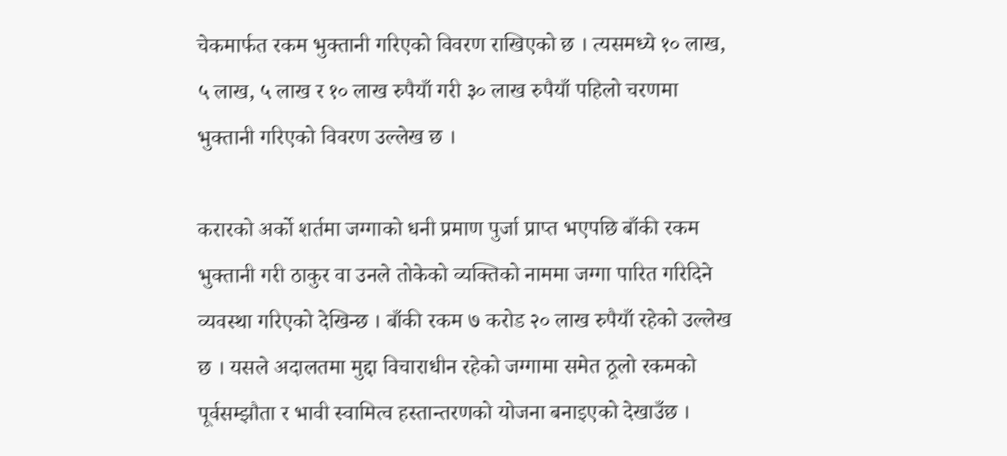चेकमार्फत रकम भुक्तानी गरिएको विवरण राखिएको छ । त्यसमध्ये १० लाख, ५ लाख, ५ लाख र १० लाख रुपैयाँ गरी ३० लाख रुपैयाँ पहिलो चरणमा भुक्तानी गरिएको विवरण उल्लेख छ ।

करारको अर्को शर्तमा जग्गाको धनी प्रमाण पुर्जा प्राप्त भएपछि बाँकी रकम भुक्तानी गरी ठाकुर वा उनले तोकेको व्यक्तिको नाममा जग्गा पारित गरिदिने व्यवस्था गरिएको देखिन्छ । बाँकी रकम ७ करोड २० लाख रुपैयाँ रहेको उल्लेख छ । यसले अदालतमा मुद्दा विचाराधीन रहेको जग्गामा समेत ठूलो रकमको पूर्वसम्झौता र भावी स्वामित्व हस्तान्तरणको योजना बनाइएको देखाउँछ ।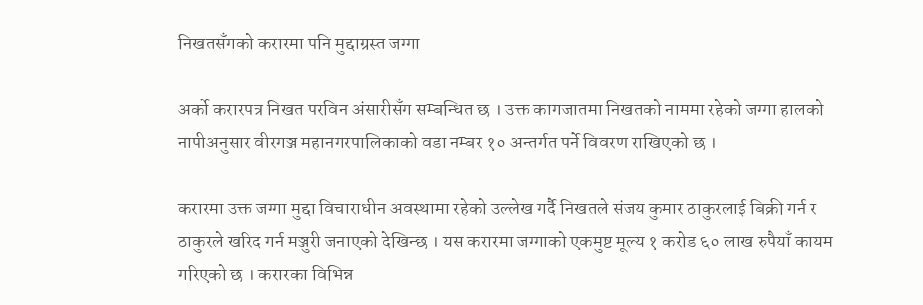निखतसँगको करारमा पनि मुद्दाग्रस्त जग्गा

अर्को करारपत्र निखत परविन अंसारीसँग सम्बन्धित छ । उक्त कागजातमा निखतको नाममा रहेको जग्गा हालको नापीअनुसार वीरगञ्ज महानगरपालिकाको वडा नम्बर १० अन्तर्गत पर्ने विवरण राखिएको छ ।

करारमा उक्त जग्गा मुद्दा विचाराधीन अवस्थामा रहेको उल्लेख गर्दै निखतले संजय कुमार ठाकुरलाई बिक्री गर्न र ठाकुरले खरिद गर्न मञ्जुरी जनाएको देखिन्छ । यस करारमा जग्गाको एकमुष्ट मूल्य १ करोड ६० लाख रुपैयाँ कायम गरिएको छ । करारका विभिन्न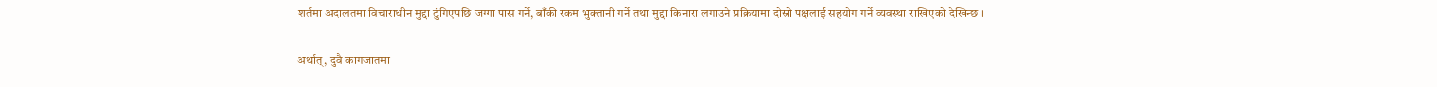शर्तमा अदालतमा विचाराधीन मुद्दा टुंगिएपछि जग्गा पास गर्ने, बाँकी रकम भुक्तानी गर्ने तथा मुद्दा किनारा लगाउने प्रक्रियामा दोस्रो पक्षलाई सहयोग गर्ने व्यवस्था राखिएको देखिन्छ ।

अर्थात्, दुवै कागजातमा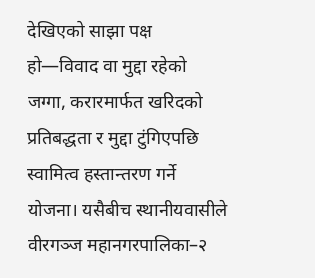देखिएको साझा पक्ष हो—विवाद वा मुद्दा रहेको जग्गा, करारमार्फत खरिदको प्रतिबद्धता र मुद्दा टुंगिएपछि स्वामित्व हस्तान्तरण गर्ने योजना। यसैबीच स्थानीयवासीले वीरगञ्ज महानगरपालिका–२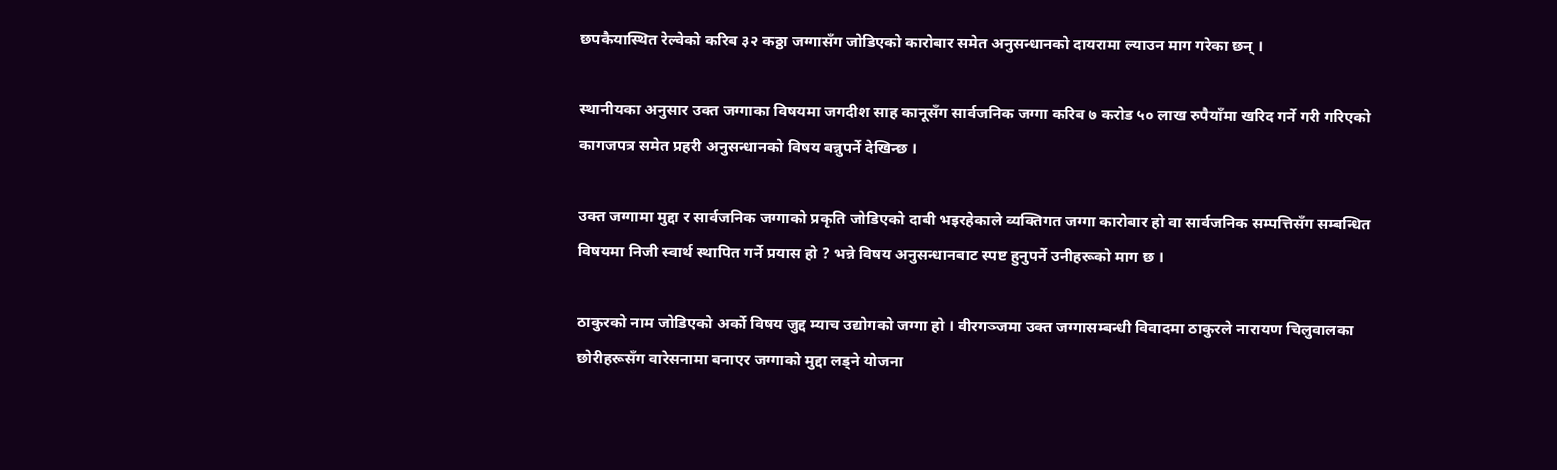छपकैयास्थित रेल्वेको करिब ३२ कठ्ठा जग्गासँग जोडिएको कारोबार समेत अनुसन्धानको दायरामा ल्याउन माग गरेका छन् ।

स्थानीयका अनुसार उक्त जग्गाका विषयमा जगदीश साह कानूसँग सार्वजनिक जग्गा करिब ७ करोड ५० लाख रुपैयाँमा खरिद गर्ने गरी गरिएको कागजपत्र समेत प्रहरी अनुसन्धानको विषय बन्नुपर्ने देखिन्छ ।

उक्त जग्गामा मुद्दा र सार्वजनिक जग्गाको प्रकृति जोडिएको दाबी भइरहेकाले व्यक्तिगत जग्गा कारोबार हो वा सार्वजनिक सम्पत्तिसँग सम्बन्धित विषयमा निजी स्वार्थ स्थापित गर्ने प्रयास हो ? भन्ने विषय अनुसन्धानबाट स्पष्ट हुनुपर्ने उनीहरूको माग छ ।

ठाकुरको नाम जोडिएको अर्को विषय जुद्द म्याच उद्योगको जग्गा हो । वीरगञ्जमा उक्त जग्गासम्बन्धी विवादमा ठाकुरले नारायण चिलुवालका छोरीहरूसँग वारेसनामा बनाएर जग्गाको मुद्दा लड्ने योजना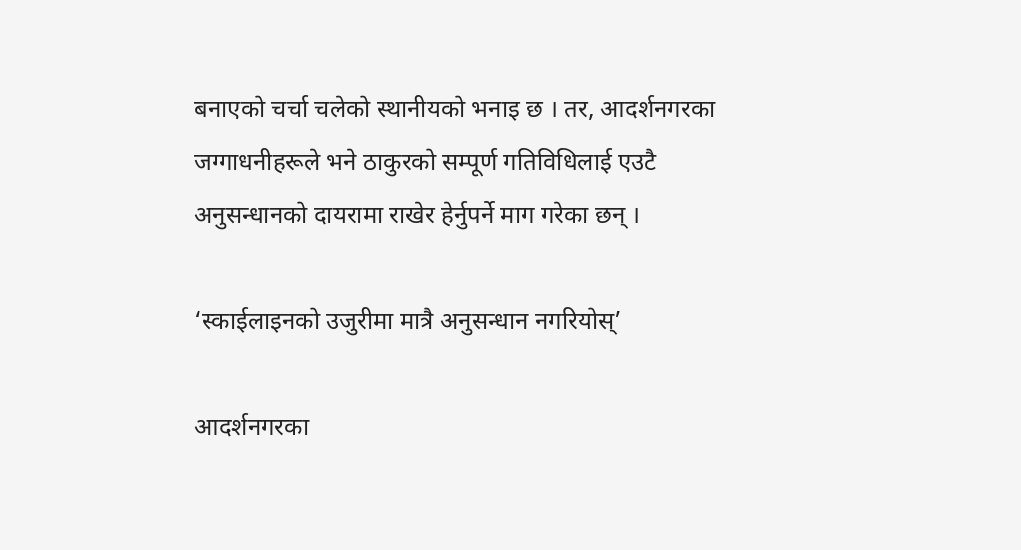बनाएको चर्चा चलेको स्थानीयको भनाइ छ । तर, आदर्शनगरका जग्गाधनीहरूले भने ठाकुरको सम्पूर्ण गतिविधिलाई एउटै अनुसन्धानको दायरामा राखेर हेर्नुपर्ने माग गरेका छन् ।

‘स्काईलाइनको उजुरीमा मात्रै अनुसन्धान नगरियोस्’

आदर्शनगरका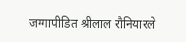जग्गापीडित श्रीलाल रौनियारले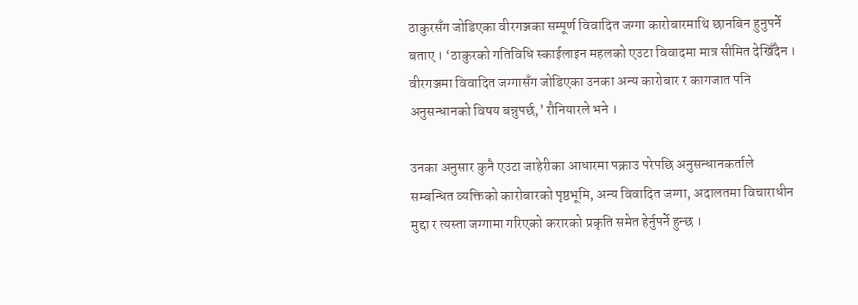ठाकुरसँग जोडिएका वीरगञ्जका सम्पूर्ण विवादित जग्गा कारोबारमाथि छानबिन हुनुपर्ने बताए । ‘ठाकुरको गतिविधि स्काईलाइन महलको एउटा विवादमा मात्र सीमित देखिँदैन । वीरगञ्जमा विवादित जग्गासँग जोडिएका उनका अन्य कारोबार र कागजात पनि अनुसन्धानको विषय बन्नुपर्छ,’ रौनियारले भने ।

उनका अनुसार कुनै एउटा जाहेरीका आधारमा पक्राउ परेपछि अनुसन्धानकर्ताले सम्बन्धित व्यक्तिको कारोबारको पृष्ठभूमि, अन्य विवादित जग्गा, अदालतमा विचाराधीन मुद्दा र त्यस्ता जग्गामा गरिएको करारको प्रकृति समेत हेर्नुपर्ने हुन्छ ।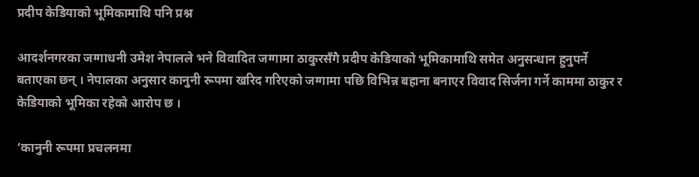प्रदीप केडियाको भूमिकामाथि पनि प्रश्न

आदर्शनगरका जग्गाधनी उमेश नेपालले भने विवादित जग्गामा ठाकुरसँगै प्रदीप केडियाको भूमिकामाथि समेत अनुसन्धान हुनुपर्ने बताएका छन् । नेपालका अनुसार कानुनी रूपमा खरिद गरिएको जग्गामा पछि विभिन्न बहाना बनाएर विवाद सिर्जना गर्ने काममा ठाकुर र केडियाको भूमिका रहेको आरोप छ ।

‘कानुनी रूपमा प्रचलनमा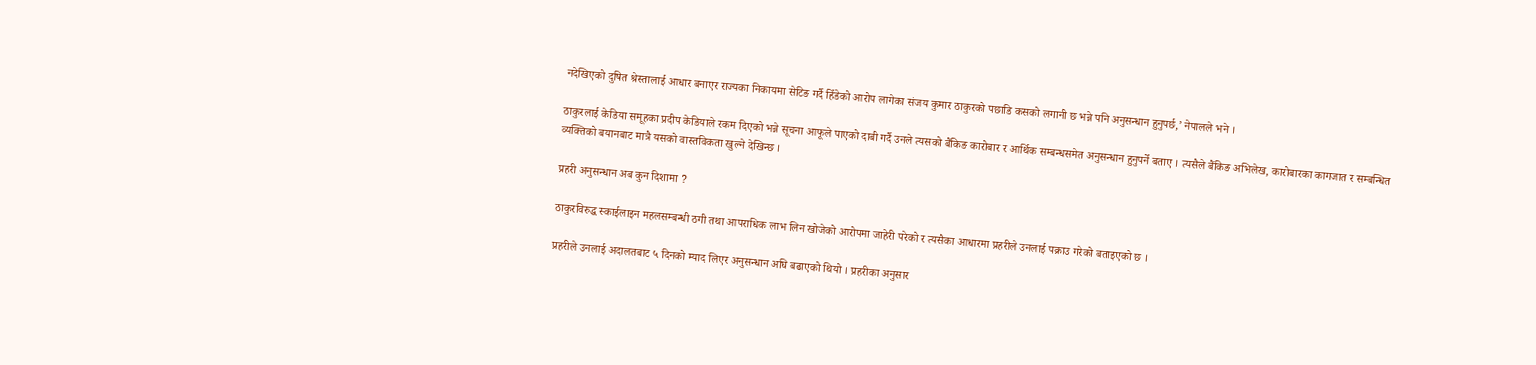नदेखिएको दुषित श्रेस्तालाई आधार बनाएर राज्यका निकायमा सेटिङ गर्दै हिँडेको आरोप लागेका संजय कुमार ठाकुरको पछाडि कसको लगानी छ भन्ने पनि अनुसन्धान हुनुपर्छ,’ नेपालले भने ।

ठाकुरलाई केडिया समूहका प्रदीप केडियाले रकम दिएको भन्ने सूचना आफूले पाएको दाबी गर्दै उनले त्यसको बैंकिङ कारोबार र आर्थिक सम्बन्धसमेत अनुसन्धान हुनुपर्ने बताए । त्यसैले बैंकिङ अभिलेख, कारोबारका कागजात र सम्बन्धित व्यक्तिको बयानबाट मात्रै यसको वास्तविकता खुल्ने देखिन्छ ।

प्रहरी अनुसन्धान अब कुन दिशामा ?

ठाकुरविरुद्ध स्काईलाइन महलसम्बन्धी ठगी तथा आपराधिक लाभ लिन खोजेको आरोपमा जाहेरी परेको र त्यसैका आधारमा प्रहरीले उनलाई पक्राउ गरेको बताइएको छ ।

प्रहरीले उनलाई अदालतबाट ५ दिनको म्याद लिएर अनुसन्धान अघि बढाएको थियो । प्रहरीका अनुसार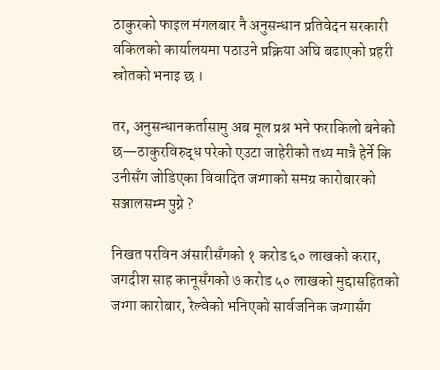ठाकुरको फाइल मंगलबार नै अनुसन्धान प्रतिवेदन सरकारी वकिलको कार्यालयमा पठाउने प्रक्रिया अघि बढाएको प्रहरी स्रोतको भनाइ छ ।

तर, अनुसन्धानकर्तासामु अब मूल प्रश्न भने फराकिलो बनेको छ—ठाकुरविरुद्ध परेको एउटा जाहेरीको तथ्य मात्रै हेर्ने कि उनीसँग जोडिएका विवादित जग्गाको समग्र कारोबारको सञ्जालसम्म पुग्ने ?

निखत परविन अंसारीसँगको १ करोड ६० लाखको करार, जगदीश साह कानूसँगको ७ करोड ५० लाखको मुद्दासहितको जग्गा कारोबार, रेल्वेको भनिएको सार्वजनिक जग्गासँग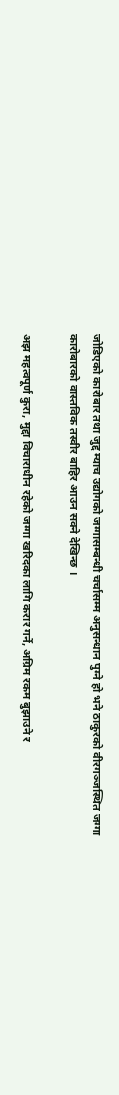जोडिएको कारोबार तथा जुद्द म्याच उद्योगको जग्गासम्बन्धी चर्चासम्म अनुसन्धान पुग्ने हो भने ठाकुरको वीरगञ्जस्थित जग्गा कारोबारको वास्तविक तस्वीर बाहिर आउन सक्ने देखिन्छ ।

अझ महत्वपूर्ण कुरा, मुद्दा विचाराधीन रहेको जग्गा खरिदका लागि करार गर्ने, अग्रिम रकम बुझाउने र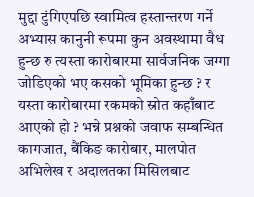मुद्दा टुंगिएपछि स्वामित्व हस्तान्तरण गर्ने अभ्यास कानुनी रूपमा कुन अवस्थामा वैध हुन्छ रु त्यस्ता कारोबारमा सार्वजनिक जग्गा जोडिएको भए कसको भूमिका हुन्छ ? र यस्ता कारोबारमा रकमको स्रोत कहाँबाट आएको हो ? भन्ने प्रश्नको जवाफ सम्बन्धित कागजात, बैंकिङ कारोबार, मालपोत अभिलेख र अदालतका मिसिलबाट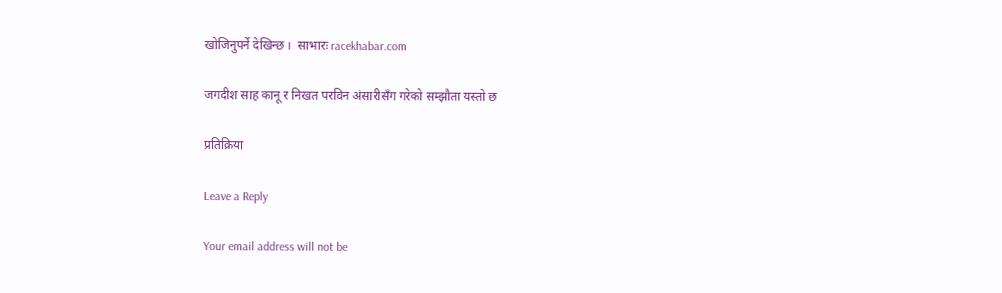खोजिनुपर्ने देखिन्छ ।  साभारः racekhabar.com

जगदीश साह कानू र निखत परविन अंसारीसँग गरेको सम्झौता यस्तो छ

प्रतिक्रिया

Leave a Reply

Your email address will not be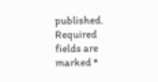published. Required fields are marked *